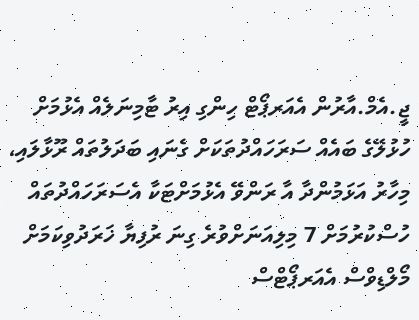ޖީ.އެމް.އާރުން އެއަރޕޯޓް ހިންގި އިރު ޓާމިނަލެއް އެޅުމަށް ހުޅުލޭގެ ބައެއް ސަރަހައްދުތަކަށް ގެނައި ބަދަލުތައް ރޫޅާލައި، މިހާރު އަޅަމުންދާ އާ ރަންވޭ އެޅުމަށްޓަކާ އެސަރަހައްދުތައް ހުސްކުރުމަށް 7 މިލިއަނަށްވުރެ ގިނަ ރުފިޔާ ޚަރަދުވިކަމަށް މޯލްޑިވްސް އެއަރޕޯޓްސް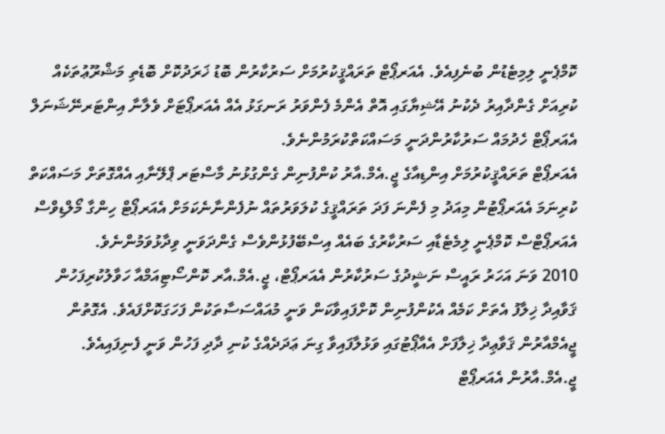ކޮމްޕެނީ ލިމިޓެޑުން ބުނެފިއެވެ. އެއަރޕޯޓް ތަރައްޤީކުރުމަށް ސަރުކާރުން ބޮޑު ޚަރަދުކޮށް ބޮޑެތި މަޝްރޫޢުތަކެއް ކުރިއަށް ގެންދާއިރު ދެކުނު އޭޝިޔާގައި އޮތް އެންމެ ފެންވަރު ރަނގަޅު އެއް އެއަރޕޯޓަށް ވެލާނާ އިންޓަރނޭޝަނަލް އެއަރޕޯޓް ހެދުމައް ސަރުކާރުންދަނީ މަސައްކަތްކުރަމުންނެވެ.
އެއަރޕޯޓް ތަރައްޤީކުރުމަށް އިންޑިއާގެ ޖީ.އެމް.އާރު ކުންފުނިން ގެންގުޅުނު މާސްޓަރ ޕްލޭނާއި އެއްގޮތަށް މަސައްކަތް ކުރިނަމަ އެއަރޕޯޓުން މިއަދު މި ފެންނަ ފަދަ ތަރައްޤީގެ ކުލަވަރުތައް ނުފެންނާނެކަމަށް އެއަރޕޯޓް ހިންގާ މޯލްޑިވްސް އެއަރޕޯޓްސް ކޮމްޕެނީ ލިމެޓެޑާއި ސަރުކާރުގެ ބައެއް އިސްބޭފުޅުންވެސް ގެންދަވަނީ ވިދާޅުވަމުންނެވެ.
2010 ވަނަ އަހަރު ރައީސް ނަޝީދުގެ ސަރުކާރުން އެއަރޕޯޓް، ޖީ.އެމް.އާރ ކޮންސޯޓިއަމްއާ ހަވާލުކުރިފަހުން ޤަވާއިދާ ޚިލާފު އެތަށް ކަމެއް އެކުންފުނިން ކޮށްފައިވާކަން ވަނީ މުއައްސަސާތަކުން ފަހަގަކޮށްފައެވެ. އެގޮތުން ޖީއެމްއާރުން ޤަވާޢިދާ ޚިލާފަށް އެއާޕޯޓުގައި ވަޅުލާފައިވާ ގިނަ ޢަދަދެއްގެ ކުނި ދާދި ފަހުން ވަނީ ފެނިފައިއެވެ.
ޖީ.އެމް.އާރުން އެއަރޕޯޓް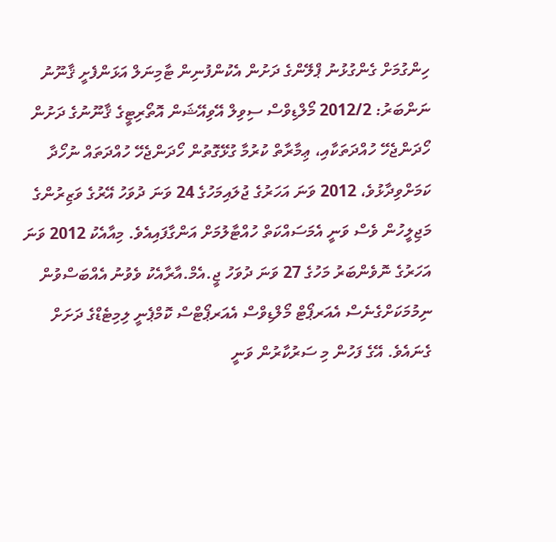ހިންގުމަށް ގެންގުޅުނު ޕްލޭންގެ ދަށުން އެކުންފުނިން ޓާމިނަލް އަޅަންފެށީ ޤާނޫނު ނަންބަރު: 2012/2 މޯލްޑިވްސް ސިވިލް އޭވިއޭޝަން އޮތޯރިޓީގެ ޤާނޫނުގެ ދަށުން ހޯދަންޖެހޭ ހުއްދަތަކާއި، ޢިމާރާތް ކުރުމާ ގުޅޭގޮތުން ހޯދަންޖެހޭ ހުއްދަތައް ނުހޯދާ ކަމަށްވިދާޅުވެ، 2012 ވަނަ އަހަރުގެ ޖުލައިމަހުގެ 24 ވަނަ ދުވަހު އޭރުގެ ވަޒިރުންގެ މަޖިލީހުން ވެސް ވަނީ އެމަސައްކަތް ހުއްޓާލުމަށް އަންގާފައިއެވެ. މިއާއެކު 2012 ވަނަ އަހަރުގެ ނޮވެންބަރު މަހުގެ 27 ވަނަ ދުވަހު ޖީ.އެމް.އާރާއެކު ވެވުނު އެއްބަސްވުން ނިމުމަކަށްގެނެސް އެއަރޕޯޓް މޯލްޑިވްސް އެއަރޕޯޓްސް ކޮމްޕެނީ ލިމިޓެޑްގެ ދަށަށް ގެނައެވެ. އޭގެ ފަހުން މި ސަރުކާރުން ވަނީ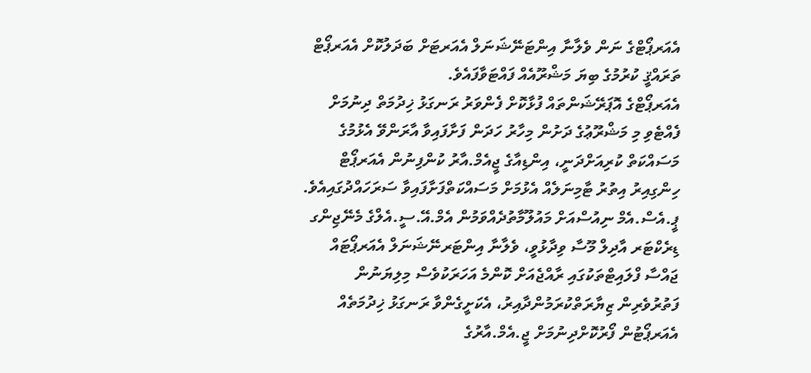އެއަރޕޯޓްގެ ނަން ވެލާނާ އިންޓަނޭޝަނަލް އެއަރޓަށް ބަދަލުކޮށް އެއަރޕޯޓް ތަރައްޤީ ކުރުމުގެ ބިޔަ މަޝްރޫއެއް ފައްޓަވާފައެވެ.
އެއަރޕޯޓްގެ އޮޕަރޭޝަންތައް ފުޅާކޮށް ފެންވަރު ރަނގަޅު ޚިދުމަތް ދިނުމަށް ފެއްޓެވި މި މަޝްރޫޢުގެ ދަށުން މިހާރު ހަދަން ފަށާފައިވާ އާރަންވޭ އެޅުމުގެ މަސައްކަތް ކުރިއަށްދަނީ، އިންޑިއާގެ ޖީއެމް.އާރު ކުންފިނުން އެއަރޕޯޓް ހިންގިއިރު އިތުރު ޓާމިނަލެއް އެޅުމަށް މަސައްކަތްފަށާފައިވާ ސަރަހައްދުގައިއެވެ.
ޕީ.އެސް.އެމް ނިއުސްއަށް މައުލޫމާތުދެއްވަމުން އެމް.އޭ.ސީ.އެލްގެ މެނޭޖިންގ ޑިރެކްޓަރ އާދިލް މޫސާ ވިދާޅުވީ، ވެލާނާ އިންޓަރނޭޝަނަލް އެއަރޕޯޓައް ޖައްސާ ފްލައިޓްތަކުގައި ރާއްޖެއަށް ކޮންމެ އަހަރަކުވެސް މިލިޔަނުން ފަތުރުވެރިން ޒިޔާރަތްކުރަމުންދާއިރު، އެކަށީގެންވާ ރަނގަޅު ޚިދުމަތެއް އެއަރޕޯޓުން ފޯރުކޮށްދިނުމަށް ޖީ.އެމް.އާރުގެ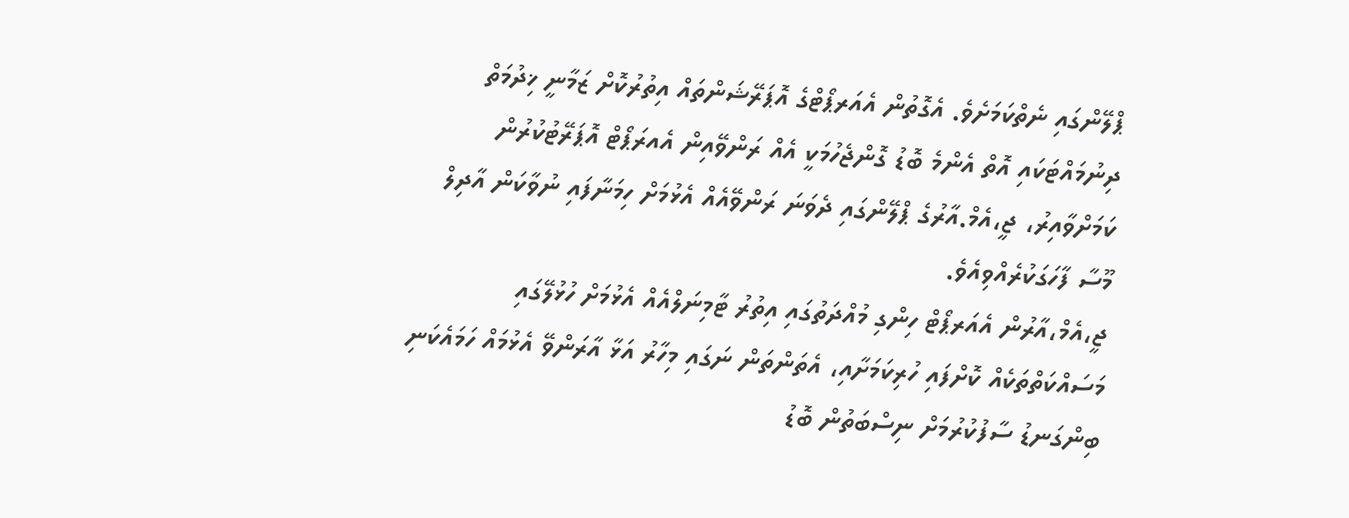ޕްލޭންގައި ނެތްކަމަށެވެ. އެގޮތުން އެއަރޕޯޓްގެ އޮޕަރޭޝަންތައް އިތުރުކޮށް ޒަމާނީ ޚިދުމަތް ދިނުމައްޓަކައި އޮތް އެންމެ ބޮޑު ގޮންޖެހުމަކީ އެއް ރަންވޭއިން އެއރަޕޯޓް އޮޕަރޭޓުކުރުން ކަމަށްވާއިރު، ޖީ،އެމް.އާރުގެ ޕްލޭންގައި ދެވަނަ ރަންވޭއެއް އެޅުމަށް ހިމަނާފައި ނުވާކަން އާދިލް މޫސާ ފާހަގަކުރެއްވިއެވެ.
ޖީ،އެމް،އާރުން އެއަރޕޯޓް ހިންގި މުއްދަތުގައި އިތުރު ޓާމިނަލްއެއް އެޅުމަށް ހުޅުލޭގައި މަސައްކަތްތަކެއް ކޮށްފައި ހުރިކަމަށާއި، އެތަންތަން ނަގައި މިހާރު އަޅާ އާރަންވޭ އެޅުމައް ހަމައެކަނި ބިންގަނޑު ސާފުކުރުމަށް ނިސްބަތުން ބޮޑު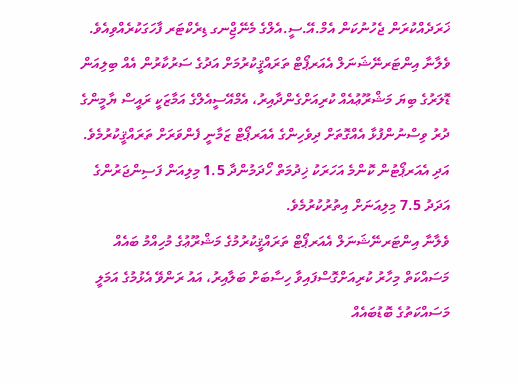ޚަރަދެއްކުރަން ޖެހުނުކަން އެމް.އޭ.ސީ.އެލްގެ މެނޭޖިްނގ ޑިރެކްޓަރ ފާހަގަކުރެއްވިއެވެ.
ވެލާނާ އިންޓަރނޭޝަނަލް އެއަރޕޯޓް ތަރައްޤީކުރުމަށް އަދުގެ ސަރުކާރުން އެއް ބިލިއަން ޑޮލަރުގެ ބިޔަ މަޝްރޫޢުއެއް ކުރިއަށްގެންދާއިރު، އެމްއޭސީއެލްގެ އަމާޒަކީ ރައީސް ޔާމީންގެ ދުރު ވިސްނުންފުޅާ އެއްގޮތަށް ދިވެހިންގެ އެއަރޕޯޓް ޒަމާނީ ފެންވަރަށް ތަރައްޤީކުރުމެވެ. އަދި އެއަރޕޯޓުން ކޮންމެ އަހަރަކު ޚިދުމަތް ހޯދަމުންދާ 1.5 މިލިއަން ފަސިންޖަރުންގެ އަދަދު 7.5 މިލިއަނަށް އިތުރުކުރުމެވެ.
ވެލާނާ އިންޓަރނޭޝަނަލް އެއަރޕޯޓް ތަރައްޤީކުރުމުގެ މަޝްރޫޢުގެ މުހިއްމު ބައެއް މަސައްކަތް މިހާރު ކުރިއަށްގޮސްފައިވާ ހިސާބަށް ބަލާއިރު، އައު ރަންވޭ އެޅުމުގެ އަމަލީ މަސައްކަތުގެ ބޮޑުބައެއް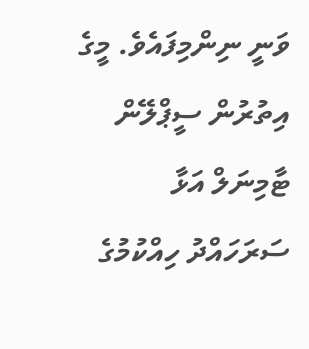ވަނީ ނިންމިފައެވެ. މީގެ އިތުރުން ސީޕްލޭން ޓާމިނަލް އަޅާ ސަރަހައްދު ހިއްކުމުގެ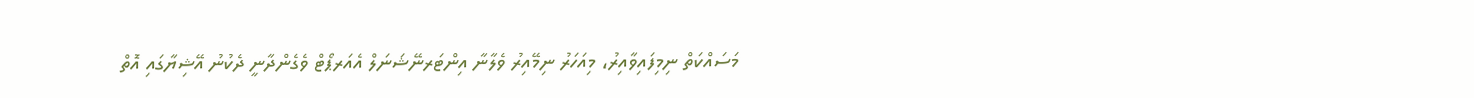މަސައްކަތް ނިމިފައިވާއިރު، މިއަހަރު ނިމޭއިރު ވެލާނާ އިންޓަރނޭޝަނަލް އެއަރޕޯޓް ވެގެންދާނީ ދެކުނު އޭޝިޔާގައި އޮތް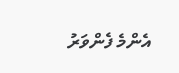އެންމެ ފެންވަރު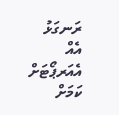ރަނގަޅު އެއް އެއަރޕޯޓަށް ކަމަށް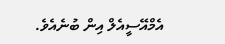އެމްއޭސީއެލް އިން ބުނެއެވެ.